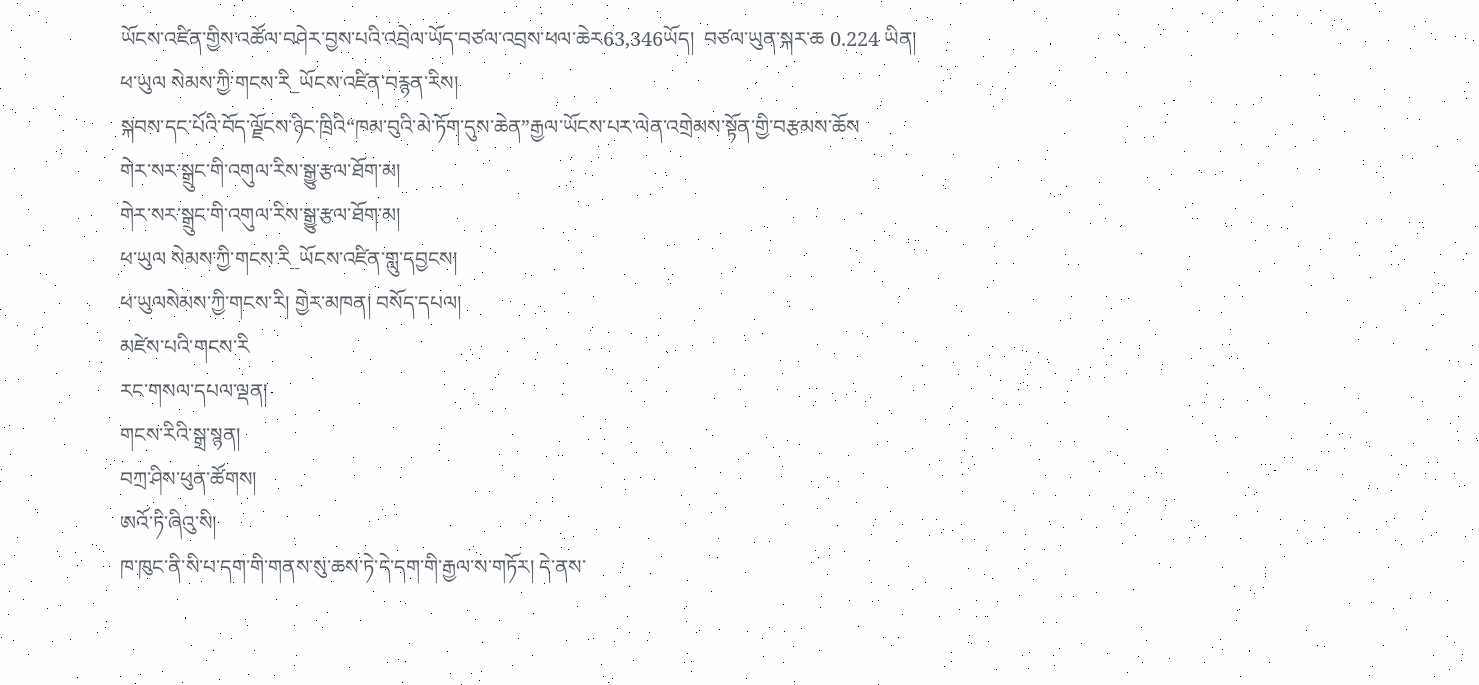ཡོངས་འཛིན་གྱིས་འཚོལ་བཤེར་བྱས་པའི་འབྲེལ་ཡོད་བཙལ་འབྲས་ཕལ་ཆེར63,346ཡོད།  བཙལ་ཡུན་སྐར་ཆ 0.224 ཡིན།
ཕ་ཡུལ སེམས་ཀྱི་གངས་རི_ཡོངས་འཛིན་བརྙན་རིས།
སྐབས་དང་པོའི་བོད་ལྗོངས་ཉིང་ཁྲིའི“ཁམ་བུའི་མེ་ཏོག་དུས་ཆེན”རྒྱལ་ཡོངས་པར་ལེན་འགྲེམས་སྟོན་གྱི་བརྩམས་ཆོས
གེར་སར་སྒྲུང་གི་འགུལ་རིས་སྒྱུ་རྩལ་ཐོག་མ།
གེར་སར་སྒྲུང་གི་འགུལ་རིས་སྒྱུ་རྩལ་ཐོག་མ།
ཕ་ཡུལ སེམས་ཀྱི་གངས་རི_ཡོངས་འཛིན་གླུ་དབྱངས།
ཕ་ཡུལསེམས་ཀྱི་གངས་རི། གྱེར་མཁན། བསོད་དཔལ།
མཛེས་པའི་གངས་རི
རང་གསལ་དཔལ་ལྡན།
གངས་རིའི་སྒྲ་སྙན།
བཀྲ་ཤིས་ཕུན་ཚོགས།
ཨའོ་ཏི་ཞིའུ་སི།
ཁ་ཁུང་ནི་སི་པ་དག་གི་གནས་སུ་ཆས་ཏེ་དེ་དག་གི་རྒྱལ་ས་གཏོར། དེ་ནས་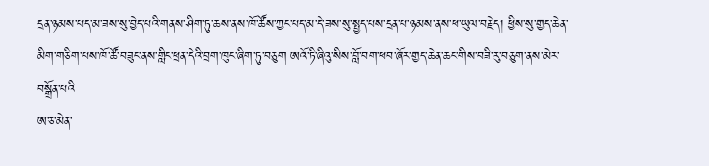དྲན་ཉམས་པད་མ་ཟས་སུ་བྱེད་པའི་གནས་ཤིག་ཏུ་ཆས་ནས་ཁོ་ཚོས་ཀྱང་པད་མ་དེ་ཟས་སུ་སྤྱད་པས་དྲན་པ་ཉམས་ནས་ཕ་ཡུལ་བརྗེད། ཕྱིས་སུ་གྱད་ཆེན་མིག་གཅིག་པས་ཁོ་ཚོ་བཟུང་ནས་གླིང་ཕྲན་དེའི་བྲག་ཁུང་ཞིག་ཏུ་བཅུག ཨའོ་ཏི་ཞིའུ་སིས་བློ་བག་ཕབ་ཞོར་གྱད་ཆེན་ཆང་གིས་བཟི་རུ་བཅུག་ནས་མེར་བསྒྲོན་པའི
ཨ་ཅ་མེན་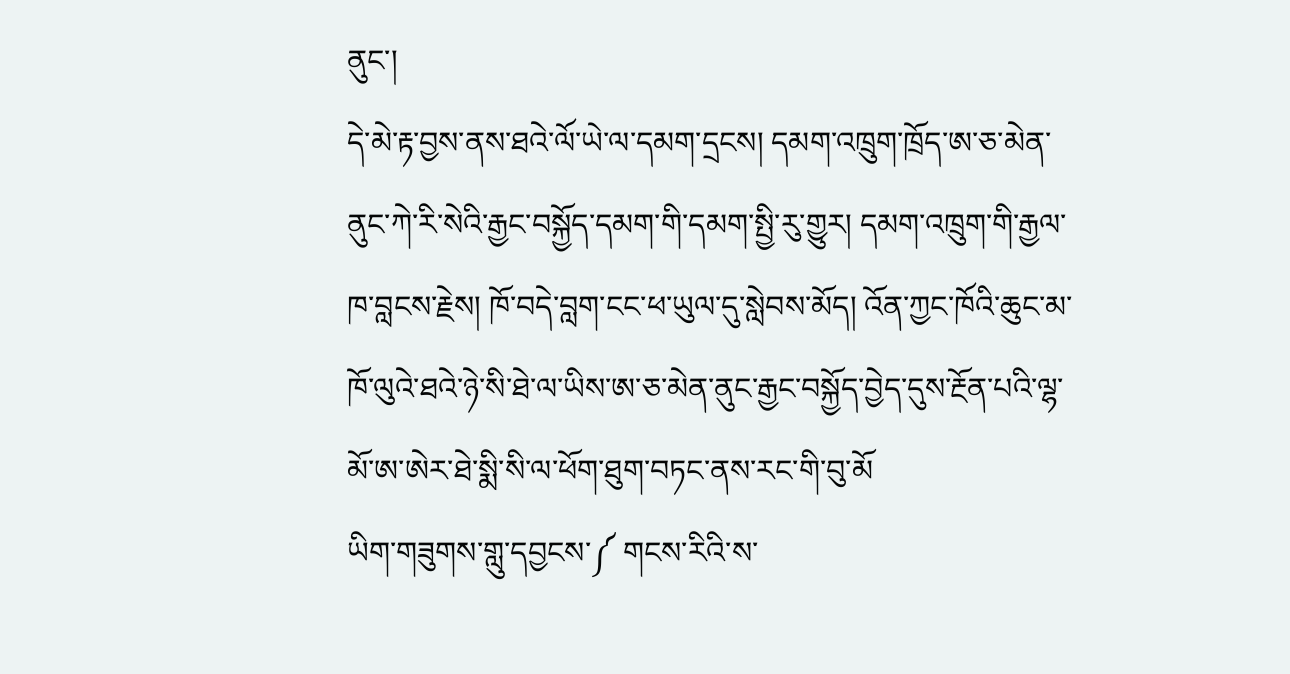ནུང་།
དེ་མེ་རྟ་བྱས་ནས་ཐའེ་ལོ་ཡེ་ལ་དམག་དྲངས། དམག་འཁྲུག་ཁྲོད་ཨ་ཅ་མེན་ནུང་ཀེ་རི་སེའི་རྒྱང་བསྐྱོད་དམག་གི་དམག་སྤྱི་རུ་གྱུར། དམག་འཁྲུག་གི་རྒྱལ་ཁ་བླངས་རྗེས། ཁོ་བདེ་བླག་ངང་ཕ་ཡུལ་དུ་སླེབས་མོད། འོན་ཀྱང་ཁོའི་ཆུང་མ་ཁོ་ལུའེ་ཐའེ་ཉེ་སི་ཐེ་ལ་ཡིས་ཨ་ཅ་མེན་ནུང་རྒྱང་བསྐྱོད་བྱེད་དུས་རྔོན་པའི་ལྷ་མོ་ཨ་ཨེར་ཐེ་སྨི་སི་ལ་ཕོག་ཐུག་བཏང་ནས་རང་གི་བུ་མོ
ཡིག་གཟུགས་གླུ་དབྱངས་༼ གངས་རིའི་ས་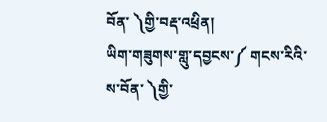བོན་ ༽གྱི་བརྡ་འཕྲིན།
ཡིག་གཟུགས་གླུ་དབྱངས་༼ གངས་རིའི་ས་བོན་ ༽གྱི་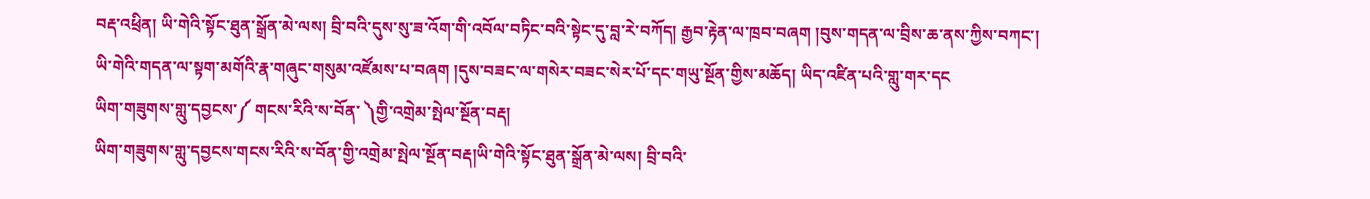བརྡ་འཕྲིན། ཡི་གེའི་སྟོང་ཐུན་སྒྲོན་མེ་ལས། བྲི་བའི་དུས་སུ་ཟ་འོག་གི་འབོལ་བཏིང་བའི་སྟེང་དུ་བླ་རེ་བཀོད། རྒྱབ་རྟེན་ལ་ཁྲབ་བཞག །བུས་གདན་ལ་བྲིས་ཆ་ནས་ཀྱིས་བཀང་། ཡི་གེའི་གདན་ལ་སྟག་མགོའི་རྣ་གཞུང་གསུམ་འཛོམས་པ་བཞག །དུས་བཟང་ལ་གསེར་བཟང་སེར་པོ་དང་གཡུ་སྔོན་གྱིས་མཆོད། ཡིད་འཛིན་པའི་གླུ་གར་དང
ཡིག་གཟུགས་གླུ་དབྱངས་༼ གངས་རིའི་ས་བོན་ ༽གྱི་འགྲེམ་སྤེལ་སྔོན་བརྡ།
ཡིག་གཟུགས་གླུ་དབྱངས་གངས་རིའི་ས་བོན་གྱི་འགྲེམ་སྤེལ་སྔོན་བརྡ།ཡི་གེའི་སྟོང་ཐུན་སྒྲོན་མེ་ལས། བྲི་བའི་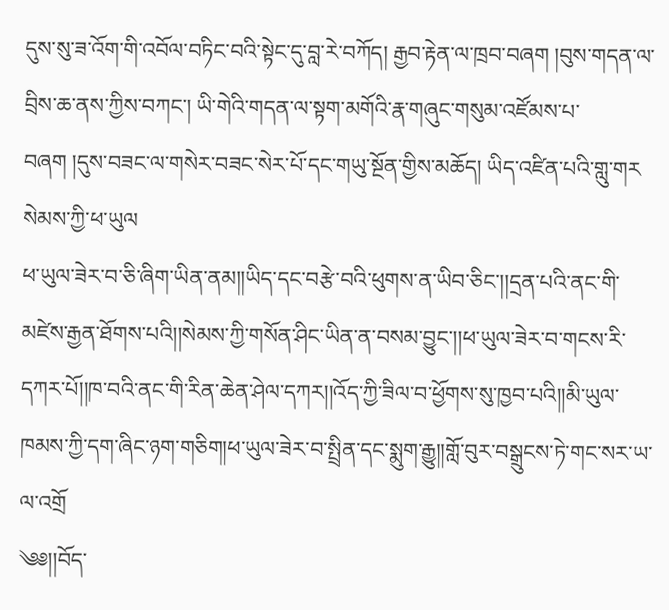དུས་སུ་ཟ་འོག་གི་འབོལ་བཏིང་བའི་སྟེང་དུ་བླ་རེ་བཀོད། རྒྱབ་རྟེན་ལ་ཁྲབ་བཞག །བུས་གདན་ལ་བྲིས་ཆ་ནས་ཀྱིས་བཀང་། ཡི་གེའི་གདན་ལ་སྟག་མགོའི་རྣ་གཞུང་གསུམ་འཛོམས་པ་བཞག །དུས་བཟང་ལ་གསེར་བཟང་སེར་པོ་དང་གཡུ་སྔོན་གྱིས་མཆོད། ཡིད་འཛིན་པའི་གླུ་གར
སེམས་ཀྱི་ཕ་ཡུལ
ཕ་ཡུལ་ཟེར་བ་ཅི་ཞིག་ཡིན་ནམ།།ཡིད་དང་བརྩེ་བའི་ཕུགས་ན་ཡིབ་ཅིང་།།དྲན་པའི་ནང་གི་མཛེས་རྒྱན་ཐོགས་པའི།།སེམས་ཀྱི་གསོན་ཤིང་ཡིན་ན་བསམ་བྱུང་།།ཕ་ཡུལ་ཟེར་བ་གངས་རི་དཀར་པོ།།ཁ་བའི་ནང་གི་རིན་ཆེན་ཤེལ་དཀར།།འོད་ཀྱི་ཟིལ་བ་ཕྱོགས་སུ་ཁྱབ་པའི།།མི་ཡུལ་ཁམས་ཀྱི་དག་ཞིང་ཉག་གཅིག།ཕ་ཡུལ་ཟེར་བ་སྤྲིན་དང་སྨུག་རྒྱུ།།གློ་བུར་བསྒྲུངས་ཏེ་གང་སར་ཡ་ལ་འགྲོ
༄༅།།བོད་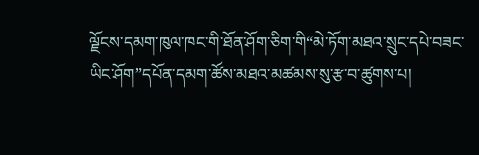ལྗོངས་དམག་ཁུལ་ཁང་གི་ཐོན་ཤོག་ཅིག་གི“མེ་ཏོག་མཐའ་སྲུང་དཔེ་བཟང་ཡིང་ཤོག”དཔོན་དམག་ཚོས་མཐའ་མཚམས་སུ་རྩ་བ་ཚུགས་པ།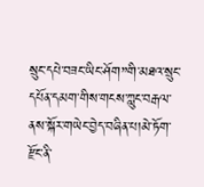སྲུང་དཔེ་བཟང་ཡིང་ཤོག”གི་མཐའ་སྲུང་དཔོན་དམག་གིས་གངས་ཀླུང་བརྒལ་ནས་སྐོར་གཡེང་བྱེད་བཞིན་པ།མེ་ཏོག་རྫོང་ནི་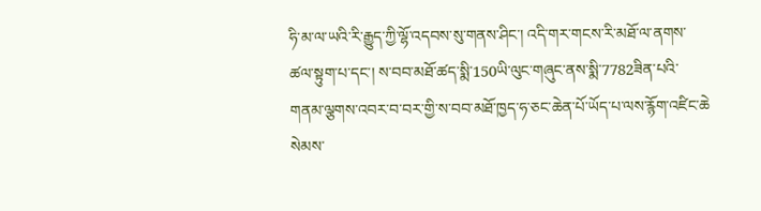ཧི་མ་ལ་ཡའི་རི་རྒྱུད་ཀྱི་ལྷོ་འདབས་སུ་གནས་ཤིང་། འདི་གར་གངས་རི་མཐོ་ལ་ནགས་ཚལ་སྟུག་པ་དང་། ས་བབ་མཐོ་ཚད་སྨི་150ཡི་ལུང་གཞུང་ནས་སྨི་7782ཟིན་པའི་གནམ་ལྕགས་འབར་བ་བར་གྱི་ས་བབ་མཐོ་ཁྱད་ཧ་ཅང་ཆེན་པོ་ཡོད་པ་ལས་རྙོག་འཛིང་ཆེ
སེམས་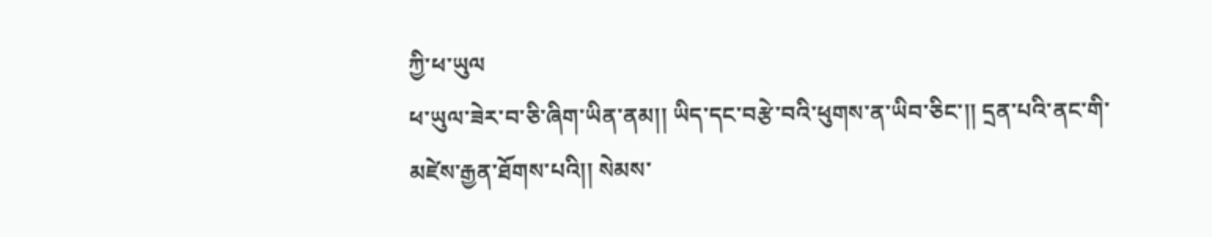ཀྱི་ཕ་ཡུལ
ཕ་ཡུལ་ཟེར་བ་ཅི་ཞིག་ཡིན་ནམ།། ཡིད་དང་བརྩེ་བའི་ཕུགས་ན་ཡིབ་ཅིང་།། དྲན་པའི་ནང་གི་མཛེས་རྒྱན་ཐོགས་པའི།། སེམས་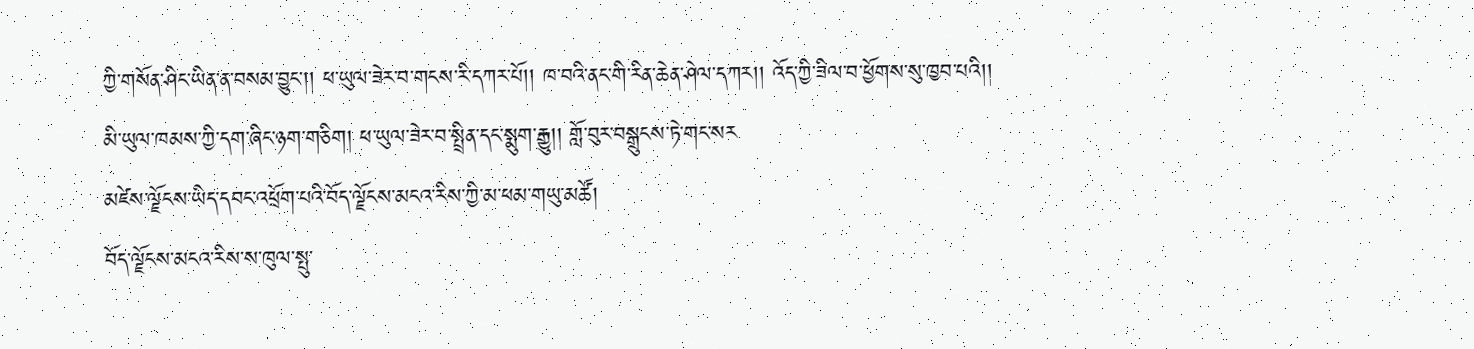ཀྱི་གསོན་ཤིང་ཡིན་ན་བསམ་བྱུང་།། ཕ་ཡུལ་ཟེར་བ་གངས་རི་དཀར་པོ།། ཁ་བའི་ནང་གི་རིན་ཆེན་ཤེལ་དཀར།། འོད་ཀྱི་ཟིལ་བ་ཕྱོགས་སུ་ཁྱབ་པའི།། མི་ཡུལ་ཁམས་ཀྱི་དག་ཞིང་ཉག་གཅིག། ཕ་ཡུལ་ཟེར་བ་སྤྲིན་དང་སྨུག་རྒྱུ།། གློ་བུར་བསྒྲུངས་ཏེ་གང་སར
མཛེས་ལྗོངས་ཡིད་དབང་འཕྲོག་པའི་བོད་ལྗོངས་མངའ་རིས་ཀྱི་མ་ཕམ་གཡུ་མཚོ།
བོད་ལྗོངས་མངའ་རིས་ས་ཁུལ་སྤུ་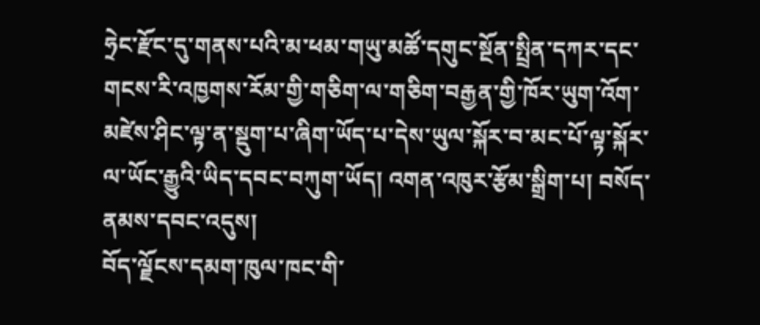ཧྲེང་རྫོང་དུ་གནས་པའི་མ་ཕམ་གཡུ་མཚོ་དགུང་སྔོན་སྤྲིན་དཀར་དང་གངས་རི་འཁྱགས་རོམ་གྱི་གཅིག་ལ་གཅིག་བརྒྱན་གྱི་ཁོར་ཡུག་འོག་མཛེས་ཤིང་ལྟ་ན་སྡུག་པ་ཞིག་ཡོད་པ་དེས་ཡུལ་སྐོར་བ་མང་པོ་ལྟ་སྐོར་ལ་ཡོང་རྒྱུའི་ཡིད་དབང་བཀུག་ཡོད། འགན་འཁུར་རྩོམ་སྒྲིག་པ། བསོད་ནམས་དབང་འདུས།
བོད་ལྗོངས་དམག་ཁུལ་ཁང་གི་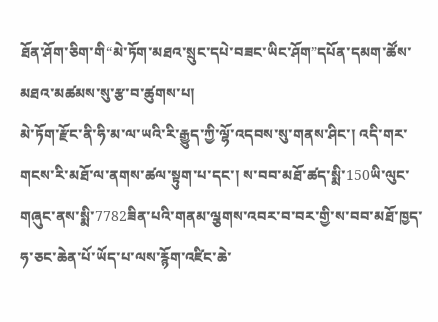ཐོན་ཤོག་ཅིག་གི“མེ་ཏོག་མཐའ་སྲུང་དཔེ་བཟང་ཡིང་ཤོག”དཔོན་དམག་ཚོས་མཐའ་མཚམས་སུ་རྩ་བ་ཚུགས་པ།
མེ་ཏོག་རྫོང་ནི་ཧི་མ་ལ་ཡའི་རི་རྒྱུད་ཀྱི་ལྷོ་འདབས་སུ་གནས་ཤིང་། འདི་གར་གངས་རི་མཐོ་ལ་ནགས་ཚལ་སྟུག་པ་དང་། ས་བབ་མཐོ་ཚད་སྨི་150ཡི་ལུང་གཞུང་ནས་སྨི་7782ཟིན་པའི་གནམ་ལྕགས་འབར་བ་བར་གྱི་ས་བབ་མཐོ་ཁྱད་ཧ་ཅང་ཆེན་པོ་ཡོད་པ་ལས་རྙོག་འཛིང་ཆེ་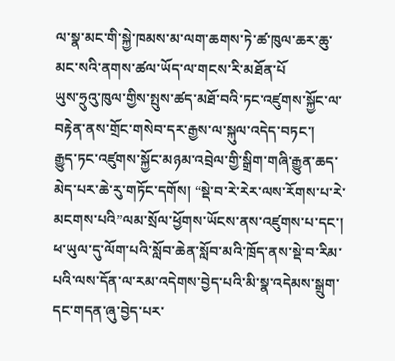ལ་སྣ་མང་གི་སྐྱེ་ཁམས་མ་ལག་ཆགས་ཏེ་ཚ་ཁུལ་ཆར་ཆུ་མང་སའི་ནགས་ཚལ་ཡོད་ལ་གངས་རི་མཐོན་པོ
ཡུས་ཧྲུའུ་ཁུལ་གྱིས་སྤུས་ཚད་མཐོ་བའི་ཏང་འཛུགས་སྐྱོང་ལ་བརྟེན་ནས་གྲོང་གསེབ་དར་རྒྱས་ལ་སྐུལ་འདེད་བཏང་།
རྒྱུད་ཏང་འཛུགས་སྐྱོང་མཉམ་འབྲེལ་གྱི་སྒྲིག་གཞི་རྒྱུན་ཆད་མེད་པར་ཆེ་རུ་གཏོང་དགོས། “སྡེ་བ་རེ་རེར་ལས་རོགས་པ་རེ་མངགས་པའི”ལམ་སྲོལ་ཕྱོགས་ཡོངས་ནས་འཛུགས་པ་དང་། ཕ་ཡུལ་དུ་ལོག་པའི་སློབ་ཆེན་སློབ་མའི་ཁྲོད་ནས་སྡེ་བ་རིམ་པའི་ལས་དོན་ལ་རམ་འདེགས་བྱེད་པའི་མི་སྣ་འདེམས་སྒྲུག་དང་གདན་ཞུ་བྱེད་པར་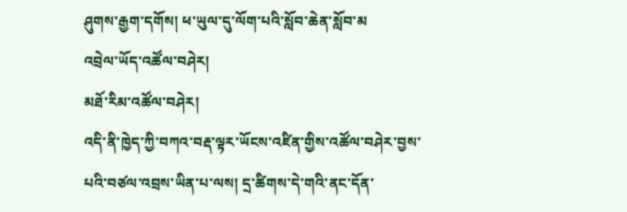ཤུགས་རྒྱག་དགོས། ཕ་ཡུལ་དུ་ལོག་པའི་སློབ་ཆེན་སློབ་མ
འབྲེལ་ཡོད་འཚོལ་བཤེར།
མཐོ་རིམ་འཚོལ་བཤེར།
འདི་ནི་ཁྱེད་ཀྱི་བཀའ་བརྡ་ལྟར་ཡོངས་འཛིན་གྱིས་འཚོལ་བཤེར་བྱས་པའི་བཙལ་འབྲས་ཡིན་པ་ལས། དྲ་ཚིགས་དེ་གའི་ནང་དོན་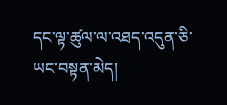དང་ལྟ་ཚུལ་ལ་འཐད་འདུན་ཅི་ཡང་བསྟན་མེད།